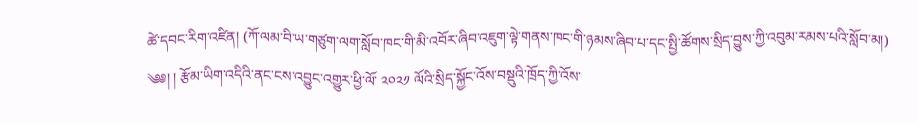ཚེ་དབང་རིག་འཛིན། (ཀོ་ལམ་བི་ཡ་གཙུག་ལག་སློབ་ཁང་གི་མི་འབོར་ཞིབ་འཇུག་ལྟེ་གནས་ཁང་གི་ཉམས་ཞིབ་པ་དང་སྤྱི་ཚོགས་སྲིད་བྱུས་ཀྱི་འབུམ་རམས་པའི་སློབ་མ།)
༄༅། ། རྩོམ་ཡིག་འདིའི་ནང་ངས་འབྱུང་འགྱུར་ཕྱི་ལོ་ ༢༠༢༡ ལོའི་སྲིད་སྐྱོང་འོས་བསྡུའི་ཁྲོད་ཀྱི་འོས་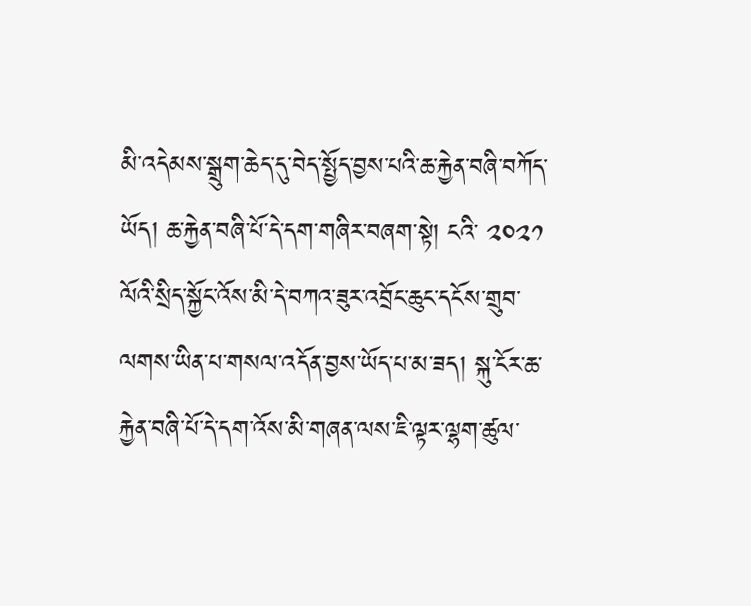མི་འདེམས་སྒྲུག་ཆེད་དུ་བེད་སྤྱོད་བྱས་པའི་ཆ་རྐྱེན་བཞི་བཀོད་ཡོད། ཆ་རྐྱེན་བཞི་པོ་དེ་དག་གཞིར་བཞག་སྟེ། ངའི་ ༢༠༢༡ ལོའི་སྲིད་སྐྱོང་འོས་མི་དེ་བཀའ་ཟུར་འབྲོང་ཆུང་དངོས་གྲུབ་ལགས་ཡིན་པ་གསལ་འདོན་བྱས་ཡོད་པ་མ་ཟད། སྐུ་ངོར་ཆ་རྐྱེན་བཞི་པོ་དེ་དག་འོས་མི་གཞན་ལས་ཇི་ལྟར་ལྷག་ཚུལ་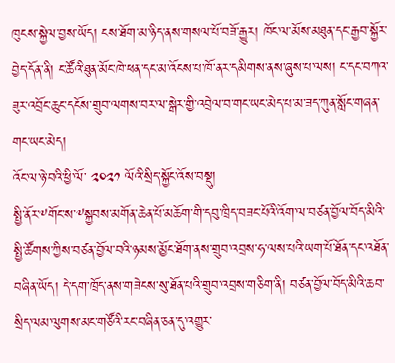ཁུངས་སྐྱེལ་བྱས་ཡོད། ངས་ཐོག་མ་ཉིད་ནས་གསལ་པོ་བཟོ་རྒྱུར། ཁོང་ལ་མོས་མཐུན་དང་རྒྱབ་སྐྱོར་བྱེད་དོན་ནི། ང་ཚོའི་ཐུན་མོང་ཁེ་ཕན་དང་མ་འོངས་པ་ཁོ་ནར་དམིགས་ནས་ཞུས་པ་ལས། ང་དང་བཀའ་ཟུར་འབྲོང་ཆུང་དངོས་གྲུབ་ལགས་བར་ལ་སྒེར་གྱི་འབྲེལ་བ་གང་ཡང་མེད་པ་མ་ཟད་ཀུན་སློང་གཞན་གང་ཡང་མེད།
འོང་ལ་ཉེ་བའི་ཕྱི་ལོ་ ༢༠༢༡ ལོའི་སྲིད་སྐྱོང་འོས་བསྡུ།
སྤྱི་ནོར་༸གོང་ས་༸སྐྱབས་མགོན་ཆེན་པོ་མཆོག་གི་དབུ་ཁྲིད་བཟང་པོའི་འོག་ལ་བཙན་བྱོལ་བོད་མིའི་སྤྱི་ཚོགས་ཀྱིས་བཙན་བྱོལ་བའི་ཉམས་མྱོང་ཐོག་ནས་གྲུབ་འབྲས་ཧ་ལས་པའི་ཡག་པོ་ཐོན་དང་འཐོན་བཞིན་ཡོད། དེ་དག་ཁྲོད་ནས་གཟེངས་སུ་ཐོན་པའི་གྲུབ་འབྲས་གཅིག་ནི། བཙན་བྱོལ་བོད་མིའི་ཆབ་སྲིད་ལམ་ལུགས་མང་གཙོའི་རང་བཞིན་ཅན་དུ་འགྱུར་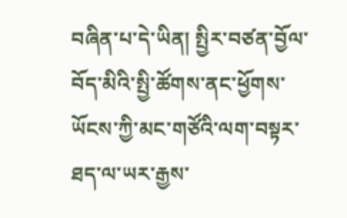བཞིན་པ་དེ་ཡིན། སྤྱིར་བཙན་བྱོལ་བོད་མིའི་སྤྱི་ཚོགས་ནང་ཕྱོགས་ཡོངས་ཀྱི་མང་གཙོའི་ལག་བསྟར་ཐད་ལ་ཡར་རྒྱས་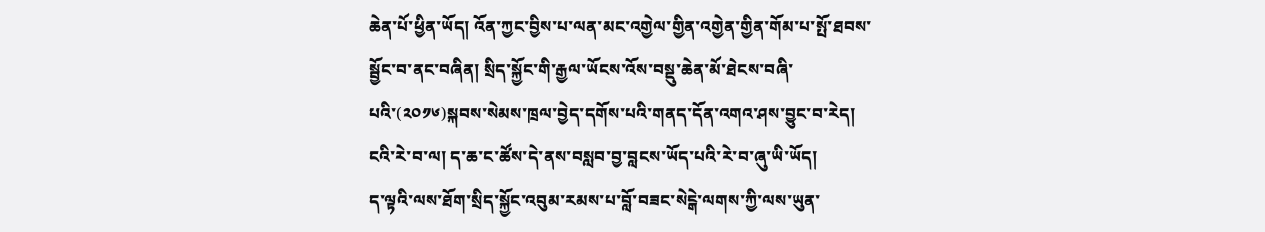ཆེན་པོ་ཕྱིན་ཡོད། འོན་ཀྱང་བྱིས་པ་ལན་མང་འགྱེལ་གྱིན་འགྱེན་གྱིན་གོམ་པ་སྤོ་ཐབས་སྦྱོང་བ་ནང་བཞིན། སྲིད་སྐྱོང་གི་རྒྱལ་ཡོངས་འོས་བསྡུ་ཆེན་མོ་ཐེངས་བཞི་པའི་(༢༠༡༦)སྐབས་སེམས་ཁྲལ་བྱེད་དགོས་པའི་གནད་དོན་འགའ་ཤས་བྱུང་བ་རེད། ངའི་རེ་བ་ལ། ད་ཆ་ང་ཚོས་དེ་ནས་བསླབ་བྱ་བླངས་ཡོད་པའི་རེ་བ་ཞུ་ཡི་ཡོད།
ད་ལྟའི་ལས་ཐོག་སྲིད་སྐྱོང་འབུམ་རམས་པ་བློ་བཟང་སེངྒེ་ལགས་ཀྱི་ལས་ཡུན་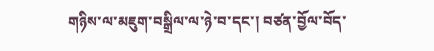གཉིས་ལ་མཇུག་བསྒྲིལ་ལ་ཉེ་བ་དང་། བཙན་བྱོལ་བོད་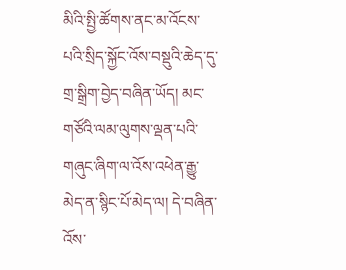མིའི་སྤྱི་ཚོགས་ནང་མ་འོངས་པའི་སྲིད་སྐྱོང་འོས་བསྡུའི་ཆེད་དུ་གྲ་སྒྲིག་བྱེད་བཞིན་ཡོད། མང་གཙོའི་ལམ་ལུགས་ལྡན་པའི་གཞུང་ཞིག་ལ་འོས་འཕེན་རྒྱུ་མེད་ན་སྙིང་པོ་མེད་ལ། དེ་བཞིན་འོས་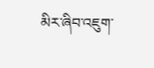མིར་ཞིབ་འཇུག་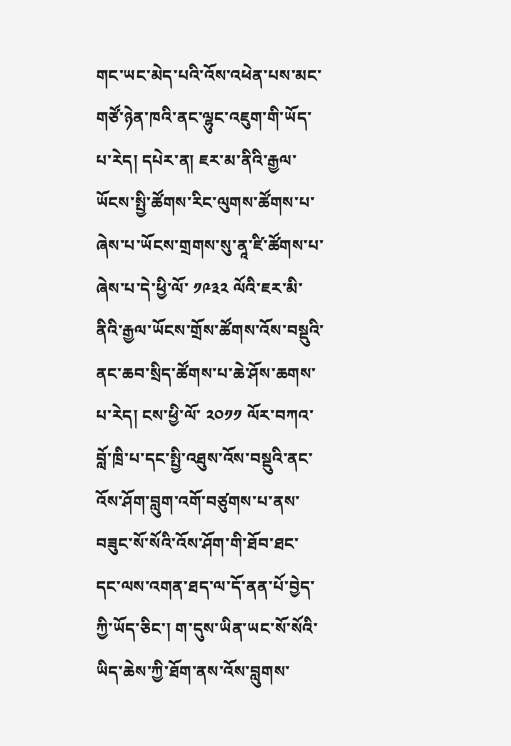གང་ཡང་མེད་པའི་འོས་འཕེན་པས་མང་གཙོ་ཉེན་ཁའི་ནང་ལྷུང་འཇུག་གི་ཡོད་པ་རེད། དཔེར་ན། ཇར་མ་ནིའི་རྒྱལ་ཡོངས་སྤྱི་ཚོགས་རིང་ལུགས་ཚོགས་པ་ཞེས་པ་ཡོངས་གྲགས་སུ་ནཱ་ཛི་ཚོགས་པ་ཞེས་པ་དེ་ཕྱི་ལོ་ ༡༩༣༢ ལོའི་ཇར་མི་ནིའི་རྒྱལ་ཡོངས་གྲོས་ཚོགས་འོས་བསྡུའི་ནང་ཆབ་སྲིད་ཚོགས་པ་ཆེ་ཤོས་ཆགས་པ་རེད། ངས་ཕྱི་ལོ་ ༢༠༡༡ ལོར་བཀའ་བློ་ཁྲི་པ་དང་སྤྱི་འཐུས་འོས་བསྡུའི་ནང་འོས་ཤོག་བླུག་འགོ་བཙུགས་པ་ནས་བཟུང་སོ་སོའི་འོས་ཤོག་གི་ཐོབ་ཐང་དང་ལས་འགན་ཐད་ལ་དོ་ནན་པོ་བྱེད་ཀྱི་ཡོད་ཅིང་། ག་དུས་ཡིན་ཡང་སོ་སོའི་ཡིད་ཆེས་ཀྱི་ཐོག་ནས་འོས་བླུགས་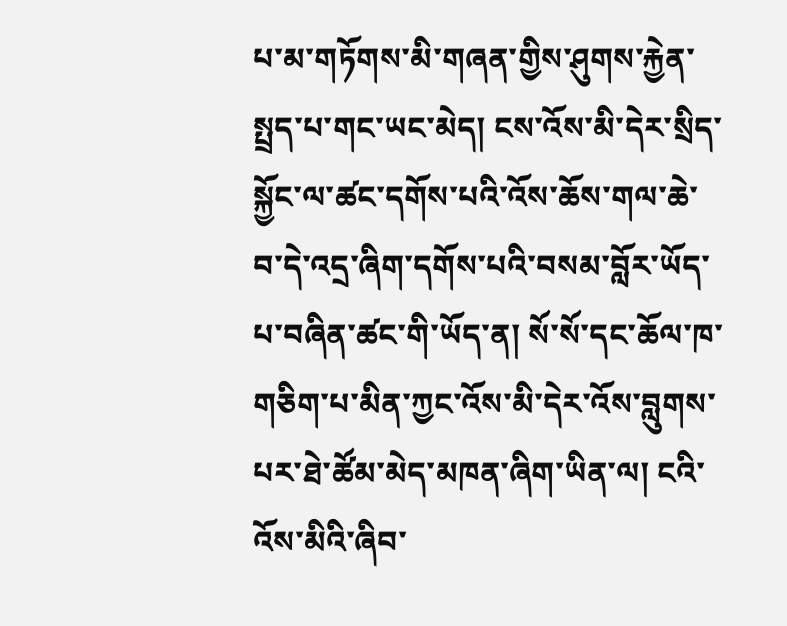པ་མ་གཏོགས་མི་གཞན་གྱིས་ཤུགས་རྐྱེན་སྤྲད་པ་གང་ཡང་མེད། ངས་འོས་མི་དེར་སྲིད་སྐྱོང་ལ་ཚང་དགོས་པའི་འོས་ཆོས་གལ་ཆེ་བ་དེ་འདྲ་ཞིག་དགོས་པའི་བསམ་བློར་ཡོད་པ་བཞིན་ཚང་གི་ཡོད་ན། སོ་སོ་དང་ཆོལ་ཁ་གཅིག་པ་མིན་ཀྱང་འོས་མི་དེར་འོས་བླུགས་པར་ཐེ་ཚོམ་མེད་མཁན་ཞིག་ཡིན་ལ། ངའི་འོས་མིའི་ཞིབ་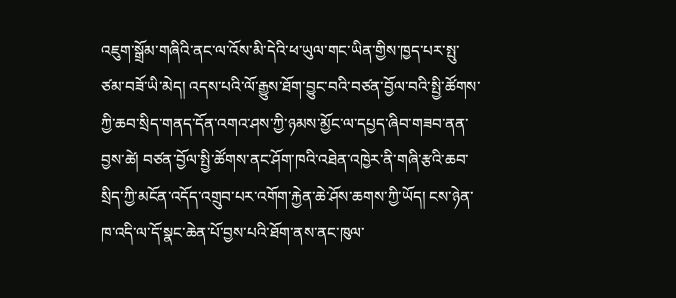འཇུག་སྒྲོམ་གཞིའི་ནང་ལ་འོས་མི་དེའི་ཕ་ཡུལ་གང་ཡིན་གྱིས་ཁྱད་པར་སྤུ་ཙམ་བཟོ་ཡི་མེད། འདས་པའི་ལོ་རྒྱུས་ཐོག་བྱུང་བའི་བཙན་བྱོལ་བའི་སྤྱི་ཚོགས་ཀྱི་ཆབ་སྲིད་གནད་དོན་འགའ་ཤས་ཀྱི་ཉམས་མྱོང་ལ་དཔྱད་ཞིབ་གཟབ་ནན་བྱས་ཚེ། བཙན་བྱོལ་སྤྱི་ཚོགས་ནང་ཤོག་ཁའི་འཐེན་འཁྱེར་ནི་གཞི་རྩའི་ཆབ་སྲིད་ཀྱི་མངོན་འདོད་འགྲུབ་པར་འགོག་རྐྱེན་ཆེ་ཤོས་ཆགས་ཀྱི་ཡོད། ངས་ཉེན་ཁ་འདི་ལ་དོ་སྣང་ཆེན་པོ་བྱས་པའི་ཐོག་ནས་ནང་ཁུལ་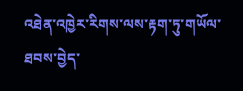འཐེན་འཁྱེར་རིགས་ལས་རྟག་ཏུ་གཡོལ་ཐབས་བྱེད་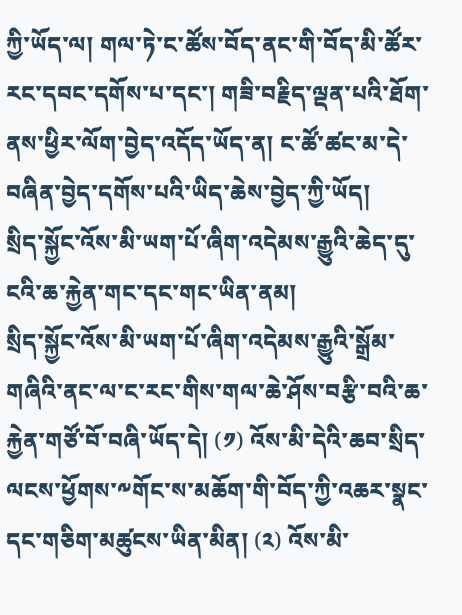ཀྱི་ཡོད་ལ། གལ་ཏེ་ང་ཚོས་བོད་ནང་གི་བོད་མི་ཚོར་རང་དབང་དགོས་པ་དང་། གཟི་བརྗིད་ལྡན་པའི་ཐོག་ནས་ཕྱིར་ལོག་བྱེད་འདོད་ཡོད་ན། ང་ཚོ་ཚང་མ་དེ་བཞིན་བྱེད་དགོས་པའི་ཡིད་ཆེས་བྱེད་ཀྱི་ཡོད།
སྲིད་སྐྱོང་འོས་མི་ཡག་པོ་ཞིག་འདེམས་རྒྱུའི་ཆེད་དུ་ངའི་ཆ་རྐྱེན་གང་དང་གང་ཡིན་ནམ།
སྲིད་སྐྱོང་འོས་མི་ཡག་པོ་ཞིག་འདེམས་རྒྱུའི་སྒྲོམ་གཞིའི་ནང་ལ་ང་རང་གིས་གལ་ཆེ་ཤོས་བརྩི་བའི་ཆ་རྐྱེན་གཙོ་བོ་བཞི་ཡོད་དེ། (༡) འོས་མི་དེའི་ཆབ་སྲིད་ལངས་ཕྱོགས་༸གོང་ས་མཆོག་གི་བོད་ཀྱི་འཆར་སྣང་དང་གཅིག་མཚུངས་ཡིན་མིན། (༢) འོས་མི་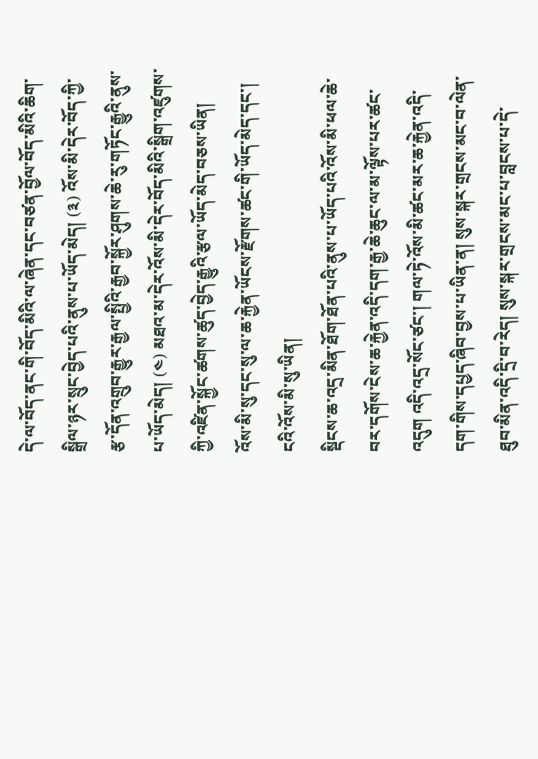དེ་ལ་བོད་ནང་གི་བོད་མིའི་ལ་ཞེན་དང་བཙན་བྱོལ་བོད་མིའི་ཆིག་སྒྲིལ་ཉར་སྲུང་བྱེད་པའི་ནུས་པ་ཡོད་མེད། (༣) འོས་མི་དེར་བོད་ཀྱི་རྩ་དོན་འགྲུབ་རྒྱུར་རྒྱལ་སྤྱིའི་རྒྱབ་སྐྱོར་ཤུགས་ཆེ་རུ་གཏོང་རྒྱུའི་ནུས་པ་ཡོད་མེད། (༤) མཐའ་མ་དེར་འོས་མི་དེར་བོད་མིའི་སྒྲིག་འཛུགས་ཀྱི་འཛིན་སྐྱོང་ཚགས་ཚུད་བྱེད་རྒྱུའི་རྩལ་ཡོད་མེད་བཅས་ཡིན།
འོས་མི་སུ་དང་སུ་ལ་ཆ་རྐྱེན་ཡོངས་རྫོགས་ཚང་གི་ཡོད་མེད་དང་། ངའི་འོས་མི་སུ་ཡིན།
སྡིངས་ཆ་འདྲ་མིན་ཐོག་ཐོན་པའི་ནུས་པ་ཡོད་པའི་འོས་མི་ཕལ་ཆེ་བར་དགོས་ངེས་ཆ་རྐྱེན་འདི་དག་རྒྱ་ཆེ་ཆུང་ལ་མ་ལྟོས་པར་ཚང་འདུག འདི་འདྲ་སོང་ཙང་། གལ་ཏེ་འོས་མི་ཚང་མར་ཆ་རྐྱེན་འདི་དག་གིས་དཔྱད་ཞིབ་བྱས་པ་ཡིན་ན། སུས་སྐར་གྲངས་མང་བ་ལེན་ཐུབ་མིན་འདི་དྲི་བ་རེད། སུས་སྐར་གྲངས་མང་པ་བླངས་པ་དེ་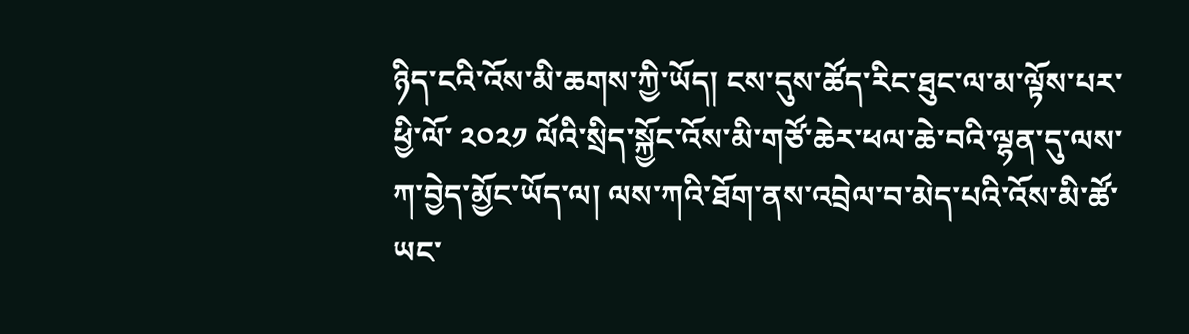ཉིད་ངའི་འོས་མི་ཆགས་ཀྱི་ཡོད། ངས་དུས་ཚོད་རིང་ཐུང་ལ་མ་ལྟོས་པར་ཕྱི་ལོ་ ༢༠༢༡ ལོའི་སྲིད་སྐྱོང་འོས་མི་གཙོ་ཆེར་ཕལ་ཆེ་བའི་ལྷན་དུ་ལས་ཀ་བྱེད་མྱོང་ཡོད་ལ། ལས་ཀའི་ཐོག་ནས་འབྲེལ་བ་མེད་པའི་འོས་མི་ཚོ་ཡང་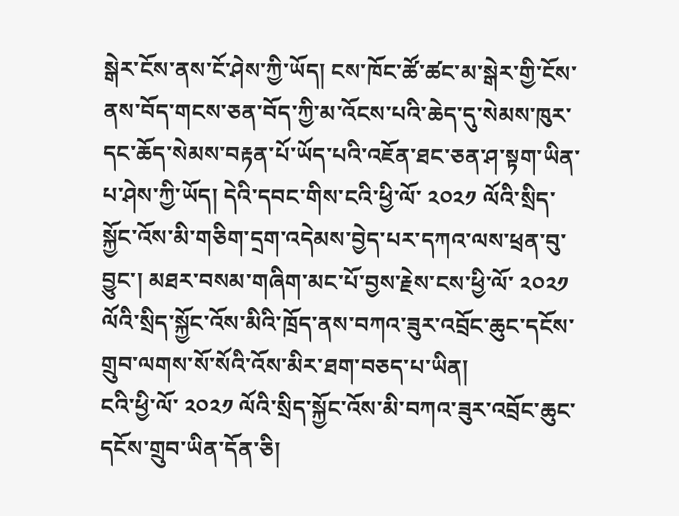སྒེར་ངོས་ནས་ངོ་ཤེས་ཀྱི་ཡོད། ངས་ཁོང་ཚོ་ཚང་མ་སྒེར་གྱི་ངོས་ནས་བོད་གངས་ཅན་བོད་ཀྱི་མ་འོངས་པའི་ཆེད་དུ་སེམས་ཁུར་དང་ཆོད་སེམས་བརྟན་པོ་ཡོད་པའི་འཇོན་ཐང་ཅན་ཤ་སྟག་ཡིན་པ་ཤེས་ཀྱི་ཡོད། དེའི་དབང་གིས་ངའི་ཕྱི་ལོ་ ༢༠༢༡ ལོའི་སྲིད་སྐྱོང་འོས་མི་གཅིག་དྲག་འདེམས་བྱེད་པར་དཀའ་ལས་ཕྲན་བུ་བྱུང་། མཐར་བསམ་གཞིག་མང་པོ་བྱས་རྗེས་ངས་ཕྱི་ལོ་ ༢༠༢༡ ལོའི་སྲིད་སྐྱོང་འོས་མིའི་ཁྲོད་ནས་བཀའ་ཟུར་འབྲོང་ཆུང་དངོས་གྲུབ་ལགས་སོ་སོའི་འོས་མིར་ཐག་བཅད་པ་ཡིན།
ངའི་ཕྱི་ལོ་ ༢༠༢༡ ལོའི་སྲིད་སྐྱོང་འོས་མི་བཀའ་ཟུར་འབྲོང་ཆུང་དངོས་གྲུབ་ཡིན་དོན་ཅི།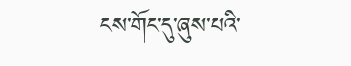ངས་གོང་དུ་ཞུས་པའི་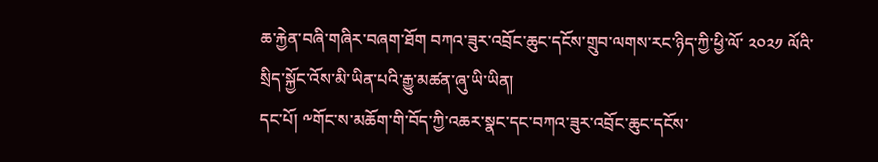ཆ་རྐྱེན་བཞི་གཞིར་བཞག་ཐོག བཀའ་ཟུར་འབྲོང་ཆུང་དངོས་གྲུབ་ལགས་རང་ཉིད་ཀྱི་ཕྱི་ལོ་ ༢༠༢༡ ལོའི་སྲིད་སྐྱོང་འོས་མི་ཡིན་པའི་རྒྱུ་མཚན་ཞུ་ཡི་ཡིན།
དང་པོ། ༸གོང་ས་མཆོག་གི་བོད་ཀྱི་འཆར་སྣང་དང་བཀའ་ཟུར་འབྲོང་ཆུང་དངོས་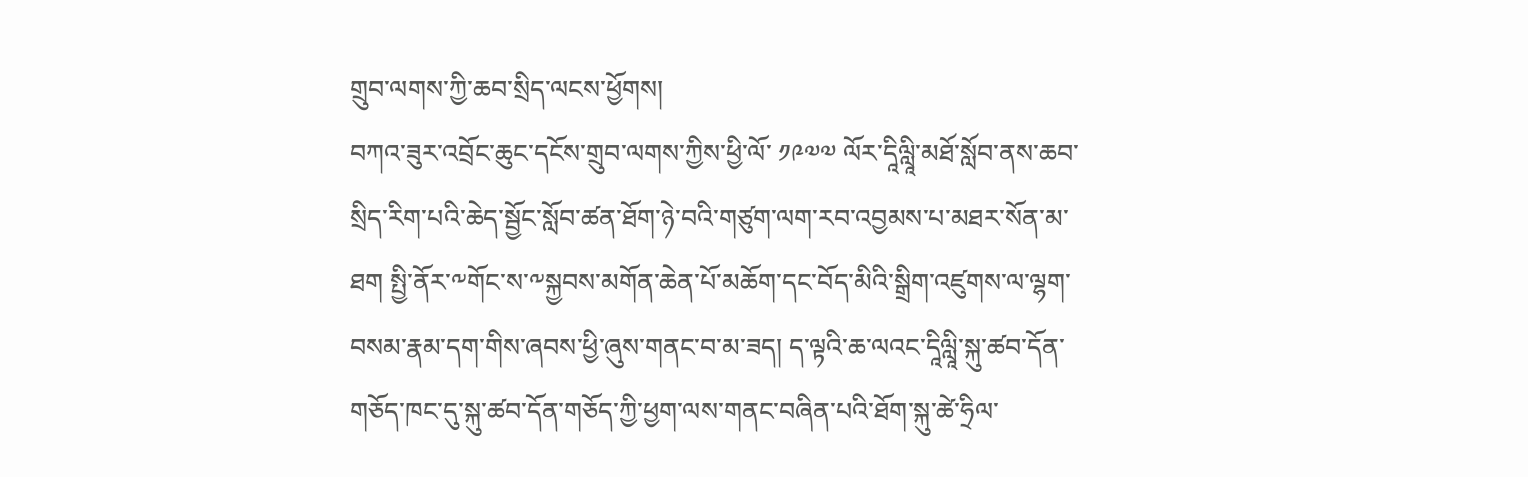གྲུབ་ལགས་ཀྱི་ཆབ་སྲིད་ལངས་ཕྱོགས།
བཀའ་ཟུར་འབྲོང་ཆུང་དངོས་གྲུབ་ལགས་ཀྱིས་ཕྱི་ལོ་ ༡༩༧༧ ལོར་དཱིལླཱི་མཐོ་སློབ་ནས་ཆབ་སྲིད་རིག་པའི་ཆེད་སྦྱོང་སློབ་ཚན་ཐོག་ཉེ་བའི་གཙུག་ལག་རབ་འབྱམས་པ་མཐར་སོན་མ་ཐག སྤྱི་ནོར་༸གོང་ས་༸སྐྱབས་མགོན་ཆེན་པོ་མཆོག་དང་བོད་མིའི་སྒྲིག་འཛུགས་ལ་ལྷག་བསམ་རྣམ་དག་གིས་ཞབས་ཕྱི་ཞུས་གནང་བ་མ་ཟད། ད་ལྟའི་ཆ་ལའང་དཱིལླཱི་སྐུ་ཚབ་དོན་གཅོད་ཁང་དུ་སྐུ་ཚབ་དོན་གཅོད་ཀྱི་ཕྱག་ལས་གནང་བཞིན་པའི་ཐོག་སྐུ་ཚེ་ཧྲིལ་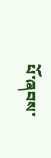པོ་ཞབས་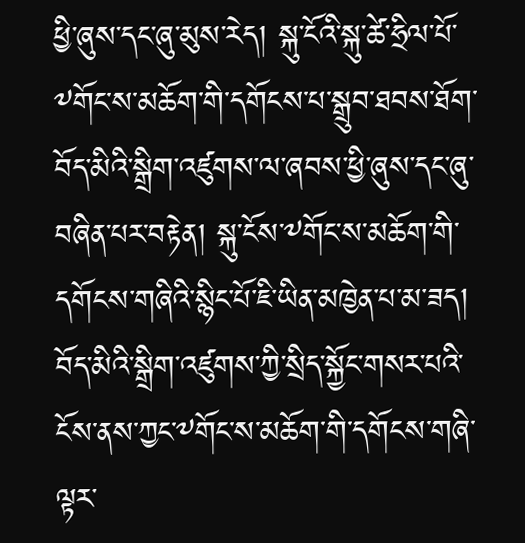ཕྱི་ཞུས་དང་ཞུ་མུས་རེད། སྐུ་ངོའི་སྐུ་ཚེ་ཧྲིལ་པོ་༸གོང་ས་མཆོག་གི་དགོངས་པ་སྒྲུབ་ཐབས་ཐོག་བོད་མིའི་སྒྲིག་འཛུགས་ལ་ཞབས་ཕྱི་ཞུས་དང་ཞུ་བཞིན་པར་བརྟེན། སྐུ་ངོས་༸གོང་ས་མཆོག་གི་དགོངས་གཞིའི་སྙིང་པོ་ཇི་ཡིན་མཁྱེན་པ་མ་ཟད། བོད་མིའི་སྒྲིག་འཛུགས་ཀྱི་སྲིད་སྐྱོང་གསར་པའི་ངོས་ནས་ཀྱང་༸གོང་ས་མཆོག་གི་དགོངས་གཞི་ལྟར་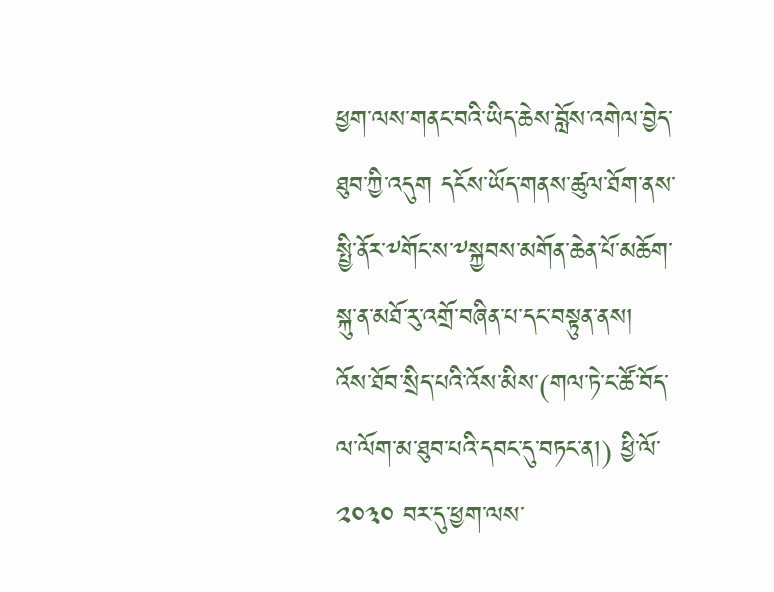ཕྱག་ལས་གནང་བའི་ཡིད་ཆེས་བློས་འགེལ་བྱེད་ཐུབ་ཀྱི་འདུག དངོས་ཡོད་གནས་ཚུལ་ཐོག་ནས་སྤྱི་ནོར་༸གོང་ས་༸སྐྱབས་མགོན་ཆེན་པོ་མཆོག་སྐུ་ན་མཐོ་རུ་འགྲོ་བཞིན་པ་དང་བསྟུན་ནས། འོས་ཐོབ་སྲིད་པའི་འོས་མིས་(གལ་ཏེ་ང་ཚོ་བོད་ལ་ལོག་མ་ཐུབ་པའི་དབང་དུ་བཏང་ན།) ཕྱི་ལོ་ ༢༠༣༠ བར་དུ་ཕྱག་ལས་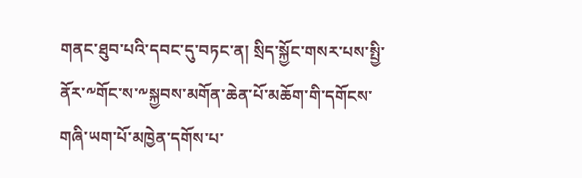གནང་ཐུབ་པའི་དབང་དུ་བཏང་ན། སྲིད་སྐྱོང་གསར་པས་སྤྱི་ནོར་༸གོང་ས་༸སྐྱབས་མགོན་ཆེན་པོ་མཆོག་གི་དགོངས་གཞི་ཡག་པོ་མཁྱེན་དགོས་པ་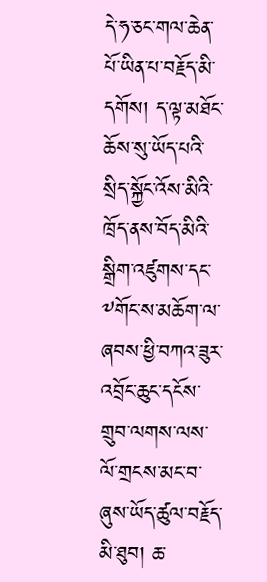དེ་ཧ་ཅང་གལ་ཆེན་པོ་ཡིན་པ་བརྗོད་མི་དགོས། ད་ལྟ་མཐོང་ཆོས་སུ་ཡོད་པའི་སྲིད་སྐྱོང་འོས་མིའི་ཁྲོད་ནས་བོད་མིའི་སྒྲིག་འཛུགས་དང་༸གོང་ས་མཆོག་ལ་ཞབས་ཕྱི་བཀའ་ཟུར་འབྲོང་ཆུང་དངོས་གྲུབ་ལགས་ལས་ལོ་གྲངས་མང་བ་ཞུས་ཡོད་ཚུལ་བརྗོད་མི་ཐུབ། ཆ་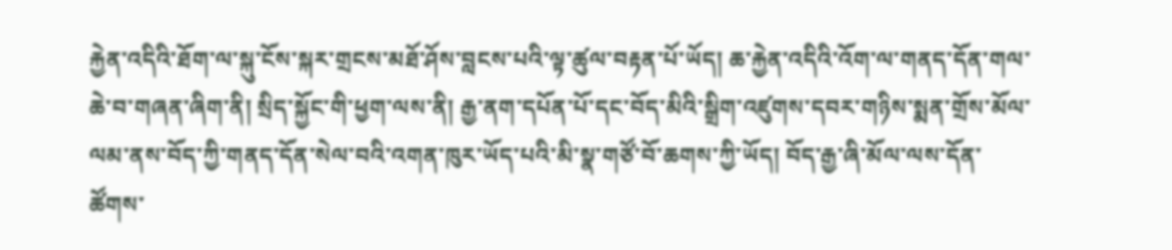རྐྱེན་འདིའི་ཐོག་ལ་སྐུ་ངོས་སྐར་གྲངས་མཐོ་ཤོས་བླངས་པའི་ལྟ་ཚུལ་བརྟན་པོ་ཡོད། ཆ་རྐྱེན་འདིའི་འོག་ལ་གནད་དོན་གལ་ཆེ་བ་གཞན་ཞིག་ནི། སྲིད་སྐྱོང་གི་ཕྱག་ལས་ནི། རྒྱ་ནག་དཔོན་པོ་དང་བོད་མིའི་སྒྲིག་འཛུགས་དབར་གཉིས་སྨན་གྲོས་མོལ་ལམ་ནས་བོད་ཀྱི་གནད་དོན་སེལ་བའི་འགན་ཁུར་ཡོད་པའི་མི་སྣ་གཙོ་བོ་ཆགས་ཀྱི་ཡོད། བོད་རྒྱ་ཞི་མོལ་ལས་དོན་ཚོགས་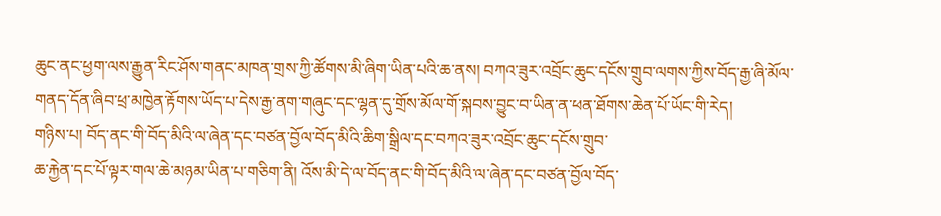ཆུང་ནང་ཕྱག་ལས་རྒྱུན་རིང་ཤོས་གནང་མཁན་གྲས་ཀྱི་ཚོགས་མི་ཞིག་ཡིན་པའི་ཆ་ནས། བཀའ་ཟུར་འབྲོང་ཆུང་དངོས་གྲུབ་ལགས་ཀྱིས་བོད་རྒྱ་ཞི་མོལ་གནད་དོན་ཞིབ་ཕྲ་མཁྱེན་རྟོགས་ཡོད་པ་དེས་རྒྱ་ནག་གཞུང་དང་ལྷན་དུ་གྲོས་མོལ་གོ་སྐབས་བྱུང་བ་ཡིན་ན་ཕན་ཐོགས་ཆེན་པོ་ཡོང་གི་རེད།
གཉིས་པ། བོད་ནང་གི་བོད་མིའི་ལ་ཞེན་དང་བཙན་བྱོལ་བོད་མིའི་ཆིག་སྒྲིལ་དང་བཀའ་ཟུར་འབྲོང་ཆུང་དངོས་གྲུབ་
ཆ་རྐྱེན་དང་པོ་ལྟར་གལ་ཆེ་མཉམ་ཡིན་པ་གཅིག་ནི། འོས་མི་དེ་ལ་བོད་ནང་གི་བོད་མིའི་ལ་ཞེན་དང་བཙན་བྱོལ་བོད་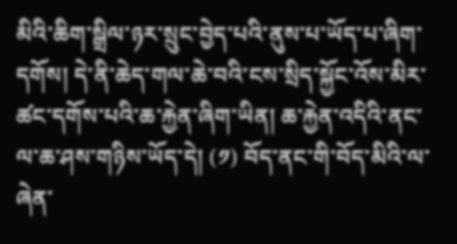མིའི་ཆིག་སྒྲིལ་ཉར་སྲུང་བྱེད་པའི་ནུས་པ་ཡོད་པ་ཞིག་དགོས། དེ་ནི་ཆེད་གལ་ཆེ་བའི་ངས་སྲིད་སྐྱོང་འོས་མིར་ཚང་དགོས་པའི་ཆ་རྐྱེན་ཞིག་ཡིན། ཆ་རྐྱེན་འདིའི་ནང་ལ་ཆ་ཤས་གཉིས་ཡོད་དེ། (༡) བོད་ནང་གི་བོད་མིའི་ལ་ཞེན་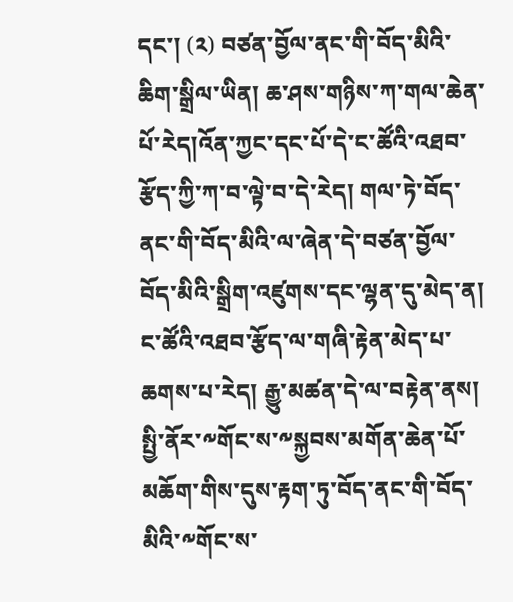དང་། (༢) བཙན་བྱོལ་ནང་གི་བོད་མིའི་ཆིག་སྒྲིལ་ཡིན། ཆ་ཤས་གཉིས་ཀ་གལ་ཆེན་པོ་རེད།འོན་ཀྱང་དང་པོ་དེ་ང་ཚོའི་འཐབ་རྩོད་ཀྱི་ཀ་བ་ལྟེ་བ་དེ་རེད། གལ་ཏེ་བོད་ནང་གི་བོད་མིའི་ལ་ཞེན་དེ་བཙན་བྱོལ་བོད་མིའི་སྒྲིག་འཛུགས་དང་ལྷན་དུ་མེད་ན། ང་ཚོའི་འཐབ་རྩོད་ལ་གཞི་རྟེན་མེད་པ་ཆགས་པ་རེད། རྒྱུ་མཚན་དེ་ལ་བརྟེན་ནས། སྤྱི་ནོར་༸གོང་ས་༸སྐྱབས་མགོན་ཆེན་པོ་མཆོག་གིས་དུས་རྟག་ཏུ་བོད་ནང་གི་བོད་མིའི་༸གོང་ས་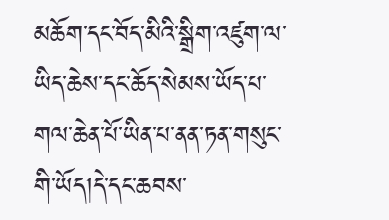མཆོག་དང་བོད་མིའི་སྒྲིག་འཛུག་ལ་ཡིད་ཆེས་དང་ཆོད་སེམས་ཡོད་པ་གལ་ཆེན་པོ་ཡིན་པ་ནན་ཏན་གསུང་གི་ཡོད།དེ་དང་ཆབས་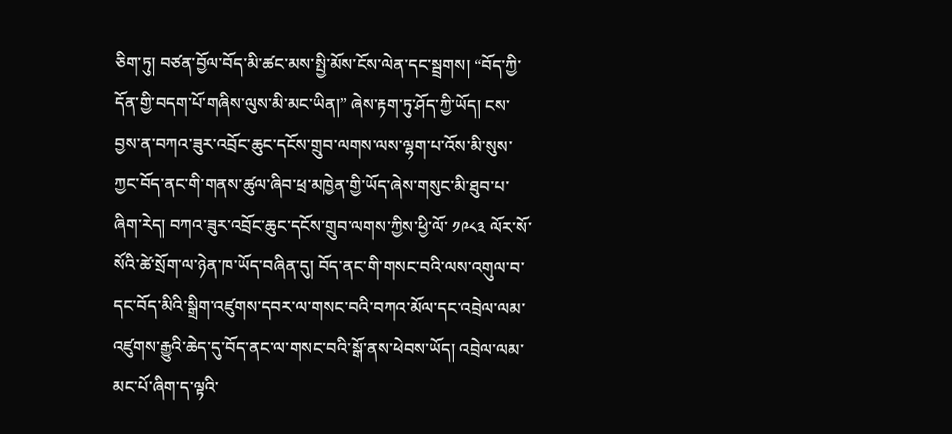ཅིག་ཏུ། བཙན་བྱོལ་བོད་མི་ཚང་མས་སྤྱི་མོས་ངོས་ལེན་དང་སྦྲགས། “བོད་ཀྱི་དོན་གྱི་བདག་པོ་གཞིས་ལུས་མི་མང་ཡིན།” ཞེས་རྟག་ཏུ་ཤོད་ཀྱི་ཡོད། ངས་བྱས་ན་བཀའ་ཟུར་འབྲོང་ཆུང་དངོས་གྲུབ་ལགས་ལས་ལྷག་པ་འོས་མི་སུས་ཀྱང་བོད་ནང་གི་གནས་ཚུལ་ཞིབ་ཕྲ་མཁྱེན་གྱི་ཡོད་ཞེས་གསུང་མི་ཐུབ་པ་ཞིག་རེད། བཀའ་ཟུར་འབྲོང་ཆུང་དངོས་གྲུབ་ལགས་ཀྱིས་ཕྱི་ལོ་ ༡༩༨༣ ལོར་སོ་སོའི་ཚེ་སྲོག་ལ་ཉེན་ཁ་ཡོད་བཞིན་དུ། བོད་ནང་གི་གསང་བའི་ལས་འགུལ་བ་དང་བོད་མིའི་སྒྲིག་འཛུགས་དབར་ལ་གསང་བའི་བཀའ་མོལ་དང་འབྲེལ་ལམ་འཛུགས་རྒྱུའི་ཆེད་དུ་བོད་ནང་ལ་གསང་བའི་སྒོ་ནས་ཕེབས་ཡོད། འབྲེལ་ལམ་མང་པོ་ཞིག་ད་ལྟའི་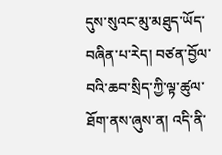དུས་སུའང་མུ་མཐུད་ཡོད་བཞིན་པ་རེད། བཙན་བྱོལ་བའི་ཆབ་སྲིད་ཀྱི་ལྟ་ཚུལ་ཐོག་ནས་ཞུས་ན། འདི་ནི་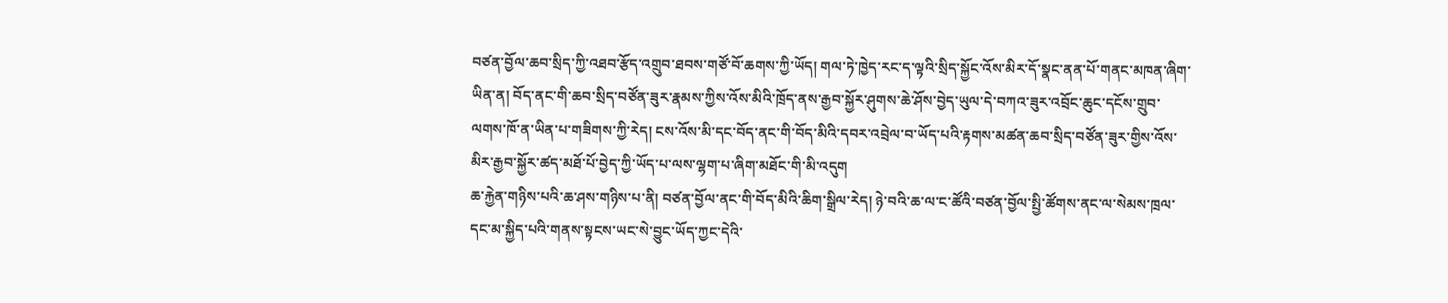བཙན་བྱོལ་ཆབ་སྲིད་ཀྱི་འཐབ་རྩོད་འགྲུབ་ཐབས་གཙོ་བོ་ཆགས་ཀྱི་ཡོད། གལ་ཏེ་ཁྱེད་རང་ད་ལྟའི་སྲིད་སྐྱོང་འོས་མིར་དོ་སྣང་ནན་པོ་གནང་མཁན་ཞིག་ཡིན་ན། བོད་ནང་གི་ཆབ་སྲིད་བཙོན་ཟུར་རྣམས་ཀྱིས་འོས་མིའི་ཁྲོད་ནས་རྒྱབ་སྐྱོར་ཤུགས་ཆེ་ཤོས་བྱེད་ཡུལ་དེ་བཀའ་ཟུར་འབྲོང་ཆུང་དངོས་གྲུབ་ལགས་ཁོ་ན་ཡིན་པ་གཟིགས་ཀྱི་རེད། ངས་འོས་མི་དང་བོད་ནང་གི་བོད་མིའི་དབར་འབྲེལ་བ་ཡོད་པའི་རྟགས་མཚན་ཆབ་སྲིད་བཙོན་ཟུར་གྱིས་འོས་མིར་རྒྱབ་སྐྱོར་ཚད་མཐོ་པོ་བྱེད་ཀྱི་ཡོད་པ་ལས་ལྷག་པ་ཞིག་མཐོང་གི་མི་འདུག
ཆ་རྐྱེན་གཉིས་པའི་ཆ་ཤས་གཉིས་པ་ནི། བཙན་བྱོལ་ནང་གི་བོད་མིའི་ཆིག་སྒྲིལ་རེད། ཉེ་བའི་ཆ་ལ་ང་ཚོའི་བཙན་བྱོལ་སྤྱི་ཚོགས་ནང་ལ་སེམས་ཁྲལ་དང་མ་སྐྱིད་པའི་གནས་སྟངས་ཡང་སེ་བྱུང་ཡོད་ཀྱང་དེའི་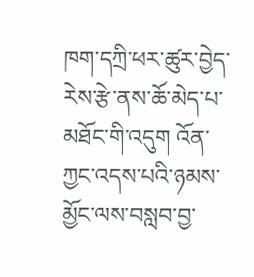ཁག་དཀྲི་ཕར་ཚུར་བྱེད་རེས་རྩེ་ནས་ཆོ་མེད་པ་མཐོང་གི་འདུག འོན་ཀྱང་འདས་པའི་ཉམས་མྱོང་ལས་བསླབ་བྱ་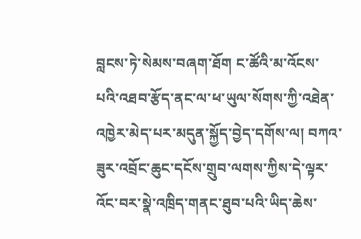བླངས་ཏེ་སེམས་བཞག་ཐོག ང་ཚོའི་མ་འོངས་པའི་འཐབ་རྩོད་ནང་ལ་ཕ་ཡུལ་སོགས་ཀྱི་འཐེན་འཁྱེར་མེད་པར་མདུན་སྐྱོད་བྱེད་དགོས་ལ། བཀའ་ཟུར་འབྲོང་ཆུང་དངོས་གྲུབ་ལགས་ཀྱིས་དེ་ལྟར་འོང་བར་སྣེ་འཁྲིད་གནང་ཐུབ་པའི་ཡིད་ཆེས་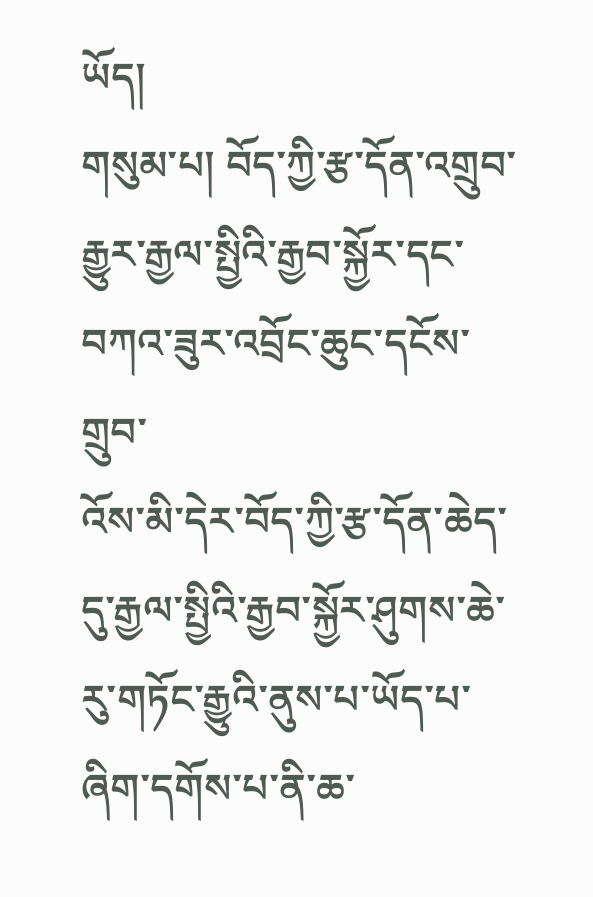ཡོད།
གསུམ་པ། བོད་ཀྱི་རྩ་དོན་འགྲུབ་རྒྱུར་རྒྱལ་སྤྱིའི་རྒྱབ་སྐྱོར་དང་བཀའ་ཟུར་འབྲོང་ཆུང་དངོས་གྲུབ་
འོས་མི་དེར་བོད་ཀྱི་རྩ་དོན་ཆེད་དུ་རྒྱལ་སྤྱིའི་རྒྱབ་སྐྱོར་ཤུགས་ཆེ་རུ་གཏོང་རྒྱུའི་ནུས་པ་ཡོད་པ་ཞིག་དགོས་པ་ནི་ཆ་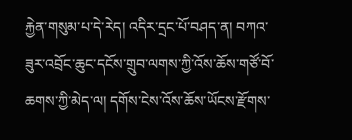རྐྱེན་གསུམ་པ་དེ་རེད། འདིར་དྲང་པོ་བཤད་ན། བཀའ་ཟུར་འབྲོང་ཆུང་དངོས་གྲུབ་ལགས་ཀྱི་འོས་ཆོས་གཙོ་བོ་ཆགས་ཀྱི་མེད་ལ། དགོས་ངེས་འོས་ཆོས་ཡོངས་རྫོགས་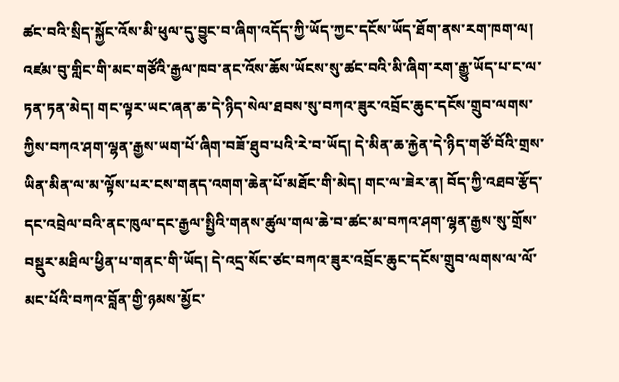ཚང་བའི་སྲིད་སྐྱོང་འོས་མི་ཕུལ་དུ་བྱུང་བ་ཞིག་འདོད་ཀྱི་ཡོད་ཀྱང་དངོས་ཡོད་ཐོག་ནས་རག་ཁག་ལ། འཛམ་བུ་གླིང་གི་མང་གཙོའི་རྒྱལ་ཁབ་ནང་འོས་ཆོས་ཡོངས་སུ་ཚང་བའི་མི་ཞིག་རག་རྒྱུ་ཡོད་པ་ང་ལ་ཏན་ཏན་མེད། གང་ལྟར་ཡང་ཞན་ཆ་དེ་ཉིད་སེལ་ཐབས་སུ་བཀའ་ཟུར་འབྲོང་ཆུང་དངོས་གྲུབ་ལགས་ཀྱིས་བཀའ་ཤག་ལྷན་རྒྱས་ཡག་པོ་ཞིག་བཟོ་ཐུབ་པའི་རེ་བ་ཡོད། དེ་མིན་ཆ་རྐྱེན་དེ་ཉིད་གཙོ་བོའི་གྲས་ཡིན་མིན་ལ་མ་ལྟོས་པར་ངས་གནད་འགག་ཆེན་པོ་མཐོང་གི་མེད། གང་ལ་ཟེར་ན། བོད་ཀྱི་འཐབ་རྩོད་དང་འབྲེལ་བའི་ནང་ཁུལ་དང་རྒྱལ་སྤྱིའི་གནས་ཚུལ་གལ་ཆེ་བ་ཚང་མ་བཀའ་ཤག་ལྷན་རྒྱས་སུ་གྲོས་བསྡུར་མཐིལ་ཕྱིན་པ་གནང་གི་ཡོད། དེ་འདྲ་སོང་ཙང་བཀའ་ཟུར་འབྲོང་ཆུང་དངོས་གྲུབ་ལགས་ལ་ལོ་མང་པོའི་བཀའ་བློན་གྱི་ཉམས་མྱོང་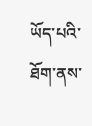ཡོད་པའི་ཐོག་ནས་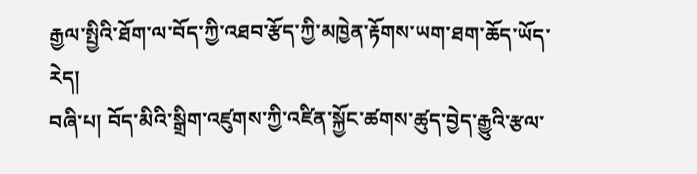རྒྱལ་སྤྱིའི་ཐོག་ལ་བོད་ཀྱི་འཐབ་རྩོད་ཀྱི་མཁྱེན་རྟོགས་ཡག་ཐག་ཆོད་ཡོད་རེད།
བཞི་པ། བོད་མིའི་སྒྲིག་འཛུགས་ཀྱི་འཛིན་སྐྱོང་ཚགས་ཚུད་བྱེད་རྒྱུའི་རྩལ་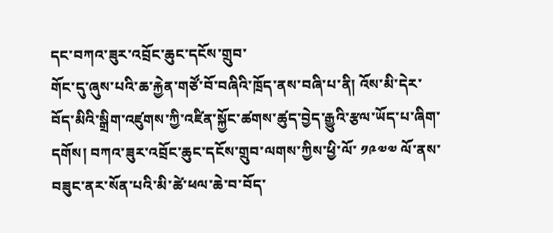དང་བཀའ་ཟུར་འབྲོང་ཆུང་དངོས་གྲུབ་
གོང་དུ་ཞུས་པའི་ཆ་རྐྱེན་གཙོ་བོ་བཞིའི་ཁྲོད་ནས་བཞི་པ་ནི། འོས་མི་དེར་བོད་མིའི་སྒྲིག་འཛུགས་ཀྱི་འཛིན་སྐྱོང་ཚགས་ཚུད་བྱེད་རྒྱུའི་རྩལ་ཡོད་པ་ཞིག་དགོས། བཀའ་ཟུར་འབྲོང་ཆུང་དངོས་གྲུབ་ལགས་ཀྱིས་ཕྱི་ལོ་ ༡༩༧༧ ལོ་ནས་བཟུང་ནར་སོན་པའི་མི་ཚེ་ཕལ་ཆེ་བ་བོད་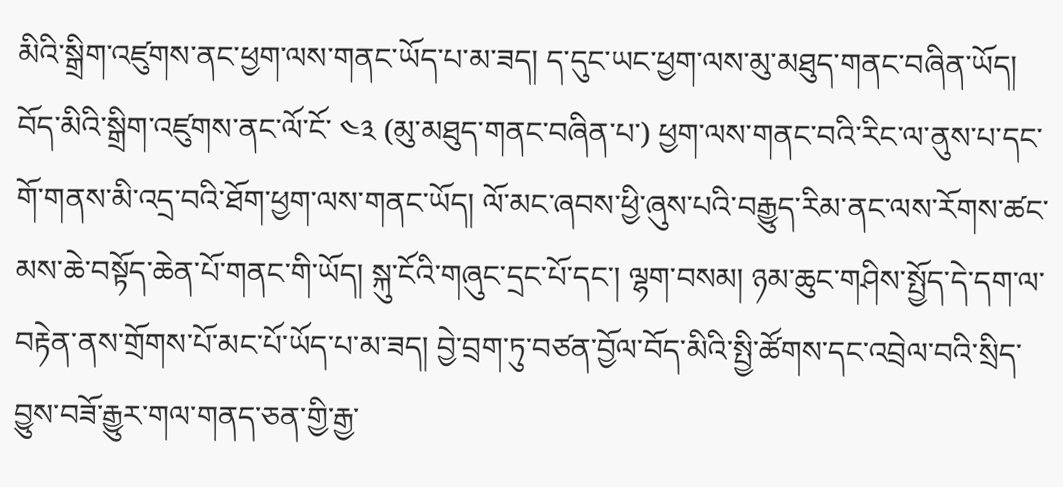མིའི་སྒྲིག་འཛུགས་ནང་ཕྱག་ལས་གནང་ཡོད་པ་མ་ཟད། ད་དུང་ཡང་ཕྱག་ལས་མུ་མཐུད་གནང་བཞིན་ཡོད། བོད་མིའི་སྒྲིག་འཛུགས་ནང་ལོ་ངོ་ ༤༣ (མུ་མཐུད་གནང་བཞིན་པ་) ཕྱག་ལས་གནང་བའི་རིང་ལ་ནུས་པ་དང་གོ་གནས་མི་འདྲ་བའི་ཐོག་ཕྱག་ལས་གནང་ཡོད། ལོ་མང་ཞབས་ཕྱི་ཞུས་པའི་བརྒྱུད་རིམ་ནང་ལས་རོགས་ཚང་མས་ཆེ་བསྟོད་ཆེན་པོ་གནང་གི་ཡོད། སྐུ་ངོའི་གཞུང་དྲང་པོ་དང་། ལྷག་བསམ། ཉམ་ཆུང་གཤིས་སྤྱོད་དེ་དག་ལ་བརྟེན་ནས་གྲོགས་པོ་མང་པོ་ཡོད་པ་མ་ཟད། བྱེ་བྲག་ཏུ་བཙན་བྱོལ་བོད་མིའི་སྤྱི་ཚོགས་དང་འབྲེལ་བའི་སྲིད་བྱུས་བཟོ་རྒྱུར་གལ་གནད་ཅན་གྱི་རྒྱ་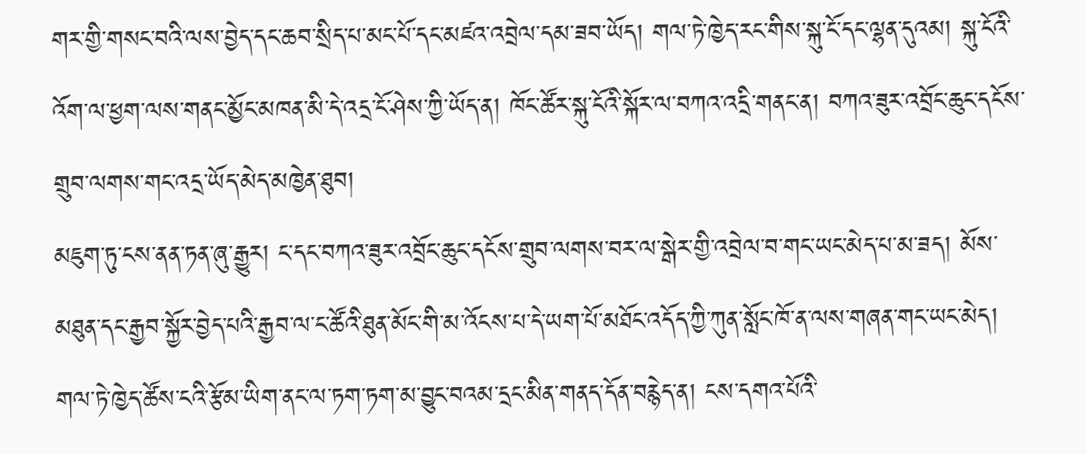གར་གྱི་གསང་བའི་ལས་བྱེད་དང་ཆབ་སྲིད་པ་མང་པོ་དང་མཛའ་འབྲེལ་དམ་ཟབ་ཡོད། གལ་ཏེ་ཁྱེད་རང་གིས་སྐུ་ངོ་དང་ལྷན་དུའམ། སྐུ་ངོའི་འོག་ལ་ཕྱག་ལས་གནང་མྱོང་མཁན་མི་དེ་འདྲ་ངོ་ཤེས་ཀྱི་ཡོད་ན། ཁོང་ཚོར་སྐུ་ངོའི་སྐོར་ལ་བཀའ་འདྲི་གནང་ན། བཀའ་ཟུར་འབྲོང་ཆུང་དངོས་གྲུབ་ལགས་གང་འདྲ་ཡོད་མེད་མཁྱེན་ཐུབ།
མཇུག་ཏུ་ངས་ནན་ཏན་ཞུ་རྒྱུར། ང་དང་བཀའ་ཟུར་འབྲོང་ཆུང་དངོས་གྲུབ་ལགས་བར་ལ་སྒེར་གྱི་འབྲེལ་བ་གང་ཡང་མེད་པ་མ་ཟད། མོས་མཐུན་དང་རྒྱབ་སྐྱོར་བྱེད་པའི་རྒྱབ་ལ་ང་ཚོའི་ཐུན་མོང་གི་མ་འོངས་པ་དེ་ཡག་པོ་མཐོང་འདོད་ཀྱི་ཀུན་སློང་ཁོ་ན་ལས་གཞན་གང་ཡང་མེད། གལ་ཏེ་ཁྱེད་ཚོས་ངའི་རྩོམ་ཡིག་ནང་ལ་ཏག་ཏག་མ་བྱུང་བའམ་དྲང་མིན་གནད་དོན་བརྙེད་ན། ངས་དགའ་པོའི་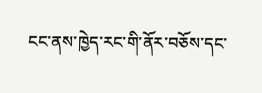ངང་ནས་ཁྱེད་རང་གི་ནོར་བཅོས་དང་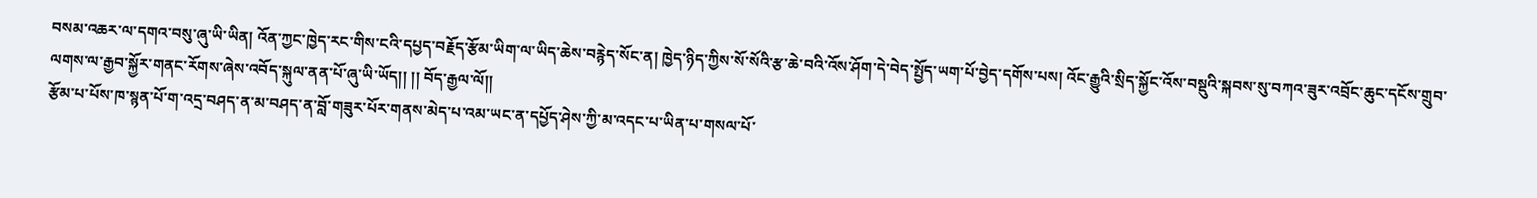བསམ་འཆར་ལ་དགའ་བསུ་ཞུ་ཡི་ཡིན། འོན་ཀྱང་ཁྱེད་རང་གིས་ངའི་དཔྱད་བརྗོད་རྩོམ་ཡིག་ལ་ཡིད་ཆེས་བརྙེད་སོང་ན། ཁྱེད་ཉིད་ཀྱིས་སོ་སོའི་རྩ་ཆེ་བའི་འོས་ཤོག་དེ་བེད་སྤྱོད་ཡག་པོ་བྱེད་དགོས་པས། འོང་རྒྱུའི་སྲིད་སྐྱོང་འོས་བསྡུའི་སྐབས་སུ་བཀའ་ཟུར་འབྲོང་ཆུང་དངོས་གྲུབ་ལགས་ལ་རྒྱབ་སྐྱོར་གནང་རོགས་ཞེས་འབོད་སྐུལ་ནན་པོ་ཞུ་ཡི་ཡོད།། །། བོད་རྒྱལ་ལོ།།
རྩོམ་པ་པོས་ཁ་སྙན་པོ་ག་འདྲ་བཤད་ན་མ་བཤད་ན་བློ་གཟུར་པོར་གནས་མེད་པ་འམ་ཡང་ན་དཔྱོད་ཤེས་ཀྱི་མ་འདང་པ་ཡིན་པ་གསལ་པོ་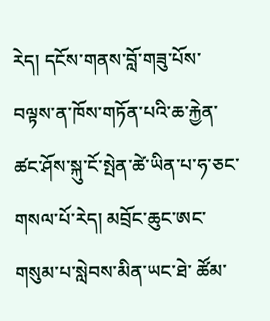རེད། དངོས་གནས་བློ་གཟུ་པོས་བལྟས་ན་ཁོས་གཏོན་པའི་ཆ་རྐྱེན་ཚང་ཤོས་སྐུ་ངོ་སྤེན་ཚེ་ཡིན་པ་ཧ་ཅང་གསལ་པོ་རེད། མབྲོང་ཆུང་ཨང་གསུམ་པ་སླེབས་མིན་ཡང་ཐེ་ ཚོམ་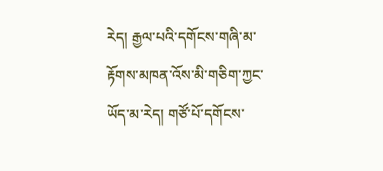རེད། རྒྱལ་པའི་དགོངས་གཞི་མ་རྟོགས་མཁན་འོས་མི་གཅིག་ཀྱང་ཡོད་མ་རེད། གཙོ་པོ་དགོངས་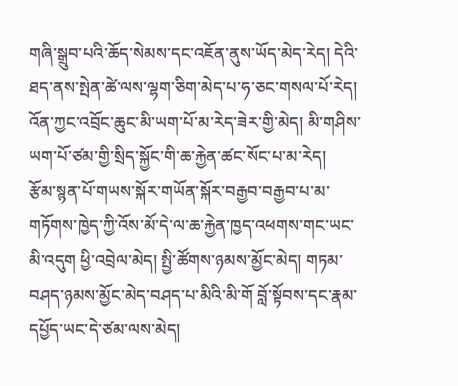གཞི་སྒྲུབ་པའི་ཆོད་སེམས་དང་འཇོན་ནུས་ཡོད་མེད་རེད། དེའི་ཐད་ནས་སྤེན་ཚེ་ལས་ལྷག་ཅིག་མེད་པ་ཧ་ཅང་གསལ་པོ་རེད། འོན་ཀྱང་འབྲོང་ཆུང་མི་ཡག་པོ་མ་རེད་ཟེར་གྱི་མེད། མི་གཤིས་ཡག་པོ་ཙམ་གྱི་སྲིད་སྐྱོང་གི་ཆ་རྐྱེན་ཚང་སོང་པ་མ་རེད།
རྩོམ་སྙན་པོ་གཡས་སྐོར་གཡོན་སྐོར་བརྒྱབ་བརྒྱབ་པ་མ་གཏོགས་ཁྱེད་ཀྱི་འོས་མོ་དེ་ལ་ཆ་རྐྱེན་ཁྱད་འཕགས་གང་ཡང་མི་འདུག ཕྱི་འབྲེལ་མེད། སྤྱི་ཚོགས་ཉམས་མྱོང་མེད། གཏམ་བཤད་ཉམས་མྱོང་མེད་བཤད་པ་མིའི་མི་གོ བློ་སྟོབས་དང་རྣམ་དཔྱོད་ཡང་དེ་ཙམ་ལས་མེད།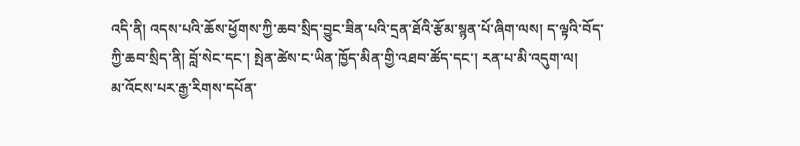འདི་ནི། འདས་པའི་ཆོས་ཕྱོགས་ཀྱི་ཆབ་སྲིད་བྱུང་ཟིན་པའི་དྲན་ཐོའི་རྩོམ་སྙན་པོ་ཞིག་ལས། ད་ལྟའི་བོད་ཀྱི་ཆབ་སྲིད་ནི། བློ་སེང་དང་། སྤེན་ཚེས་ང་ཡིན་ཁྱོད་མིན་གྱི་འཐབ་ཚོད་དང་། རན་པ་མི་འདུག་ལ།
མ་འོངས་པར་རྒྱ་རིགས་དཔོན་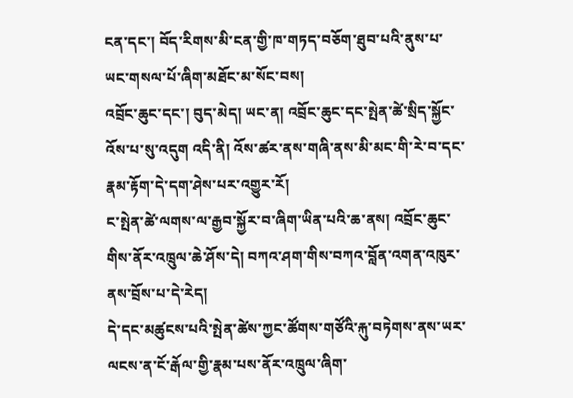ངན་དང་། བོད་རིགས་མི་ངན་གྱི་ཁ་གཏད་བཅོག་ཐུབ་པའི་ནུས་པ་ཡང་གསལ་པོ་ཞིག་མཐོང་མ་སོང་བས།
འབྲོང་ཆུང་དང་། བུད་མེད། ཡང་ན། འབྲོང་ཆུང་དང་སྤེན་ཚེ་སྲིད་སྐྱོང་འོས་པ་སུ་འདུག འདི་ནི། འོས་ཚར་ནས་གཞི་ནས་མི་མང་གི་རེ་བ་དང་རྣམ་རྟོག་དེ་དག་ཤེས་པར་འགྱུར་རོ།
ང་སྤེན་ཚེ་ལགས་ལ་རྒྱབ་སྐྱོར་བ་ཞིག་ཡིན་པའི་ཆ་ནས། འབྲོང་ཆུང་གིས་ནོར་འཁྲུལ་ཆེ་ཤོས་དེ། བཀའ་ཤག་གིས་བཀའ་བློན་འགན་འཁུར་ནས་བྲོས་པ་དེ་རེད།
དེ་དང་མཚུངས་པའི་སྤེན་ཚེས་ཀྱང་ཚོགས་གཙོའི་རྐུ་བཏེགས་ནས་ཡར་ལངས་ན་ངོ་རྒོལ་གྱི་རྣམ་པས་ནོར་འཁྲུལ་ཞིག་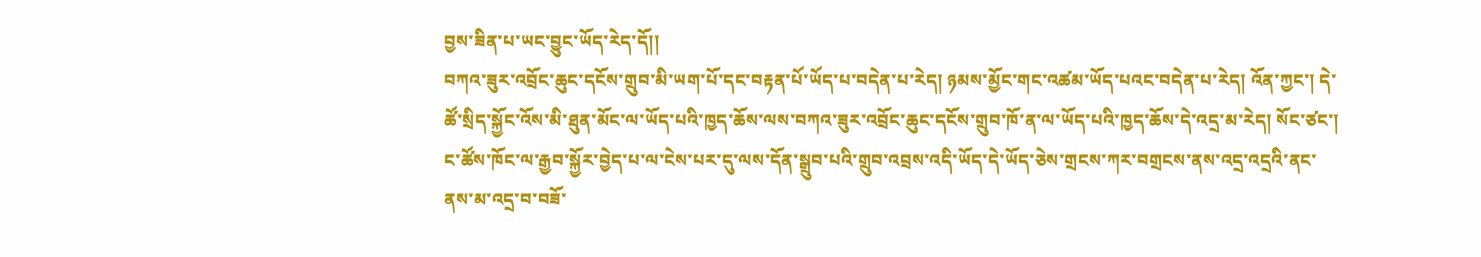བྱས་ཟིན་པ་ཡང་བྱུང་ཡོད་རེད་དོ།།
བཀའ་ཟུར་འབྲོང་ཆུང་དངོས་གྲུབ་མི་ཡག་པོ་དང་བརྟན་པོ་ཡོད་པ་བདེན་པ་རེད། ཉམས་མྱོང་གང་འཚམ་ཡོད་པའང་བདེན་པ་རེད། འོན་ཀྱང་། དེ་ཚོ་སྲིད་སྐྱོང་འོས་མི་ཐུན་མོང་ལ་ཡོད་པའི་ཁྱད་ཆོས་ལས་བཀའ་ཟུར་འབྲོང་ཆུང་དངོས་གྲུབ་ཁོ་ན་ལ་ཡོད་པའི་ཁྱད་ཆོས་དེ་འདྲ་མ་རེད། སོང་ཙང་། ང་ཚོས་ཁོང་ལ་རྒྱབ་སྐྱོར་བྱེད་པ་ལ་ངེས་པར་དུ་ལས་དོན་སྒྲུབ་པའི་གྲུབ་འབྲས་འདི་ཡོད་དེ་ཡོད་ཅེས་གྲངས་ཀར་བགྲངས་ནས་འདྲ་འདྲའི་ནང་ནས་མ་འདྲ་བ་བཟོ་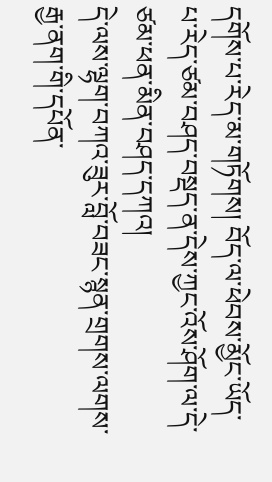དགོས་པ་རེད་མ་གཏོགས། བོད་ལ་ཕེབས་མྱོང་ཡོད་པ་རེད་ཙམ་བཤད་བསྡད་ན་དེས་ཀྱང་འོས་ཤོག་ལ་དེ་ཙམ་ཕན་མིན་བཤད་དཀའ།
དེ་ལས་ལྷག་བཀའ་ཟུར་བློ་བཟང་སྙན་གྲགས་ལགས་རྒྱ་ནག་གི་དཔོན་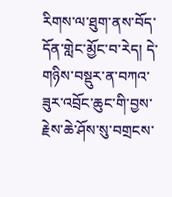རིགས་ལ་ཐུག་ནས་བོད་དོན་གླེང་མྱོང་བ་རེད། དེ་གཉིས་བསྡུར་ན་བཀའ་ཟུར་འབྲོང་ཆུང་གི་བྱས་རྗེས་ཆེ་ཤོས་སུ་བགྲངས་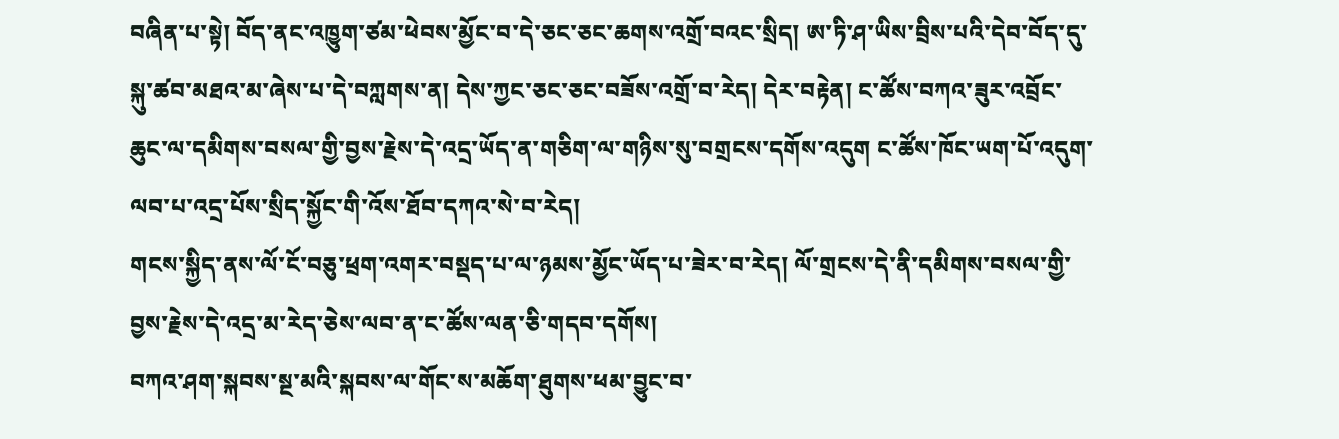བཞིན་པ་སྟེ། བོད་ནང་འཁྱུག་ཙམ་ཕེབས་མྱོང་བ་དེ་ཅང་ཅང་ཆགས་འགྲོ་བའང་སྲིད། ཨ་ཏི་ཤ་ཡིས་བྲིས་པའི་དེབ་བོད་དུ་སྐུ་ཚབ་མཐའ་མ་ཞེས་པ་དེ་བཀླགས་ན། དེས་ཀྱང་ཅང་ཅང་བཟོས་འགྲོ་བ་རེད། དེར་བརྟེན། ང་ཚོས་བཀའ་ཟུར་འབྲོང་ཆུང་ལ་དམིགས་བསལ་གྱི་བྱས་རྗེས་དེ་འདྲ་ཡོད་ན་གཅིག་ལ་གཉིས་སུ་བགྲངས་དགོས་འདུག ང་ཚོས་ཁོང་ཡག་པོ་འདུག་ལབ་པ་འདྲ་པོས་སྲིད་སྐྱོང་གི་འོས་ཐོབ་དཀའ་སེ་བ་རེད།
གངས་སྐྱིད་ནས་ལོ་ངོ་བཅུ་ཕྲག་འགར་བསྡད་པ་ལ་ཉམས་མྱོང་ཡོད་པ་ཟེར་བ་རེད། ལོ་གྲངས་དེ་ནི་དམིགས་བསལ་གྱི་བྱས་རྗེས་དེ་འདྲ་མ་རེད་ཅེས་ལབ་ན་ང་ཚོས་ལན་ཅི་གདབ་དགོས།
བཀའ་ཤག་སྐབས་སྔ་མའི་སྐབས་ལ་གོང་ས་མཆོག་ཐུགས་ཕམ་བྱུང་བ་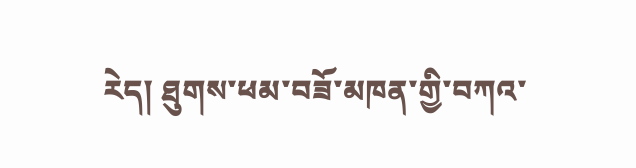རེད། ཐུགས་ཕམ་བཟོ་མཁན་གྱི་བཀའ་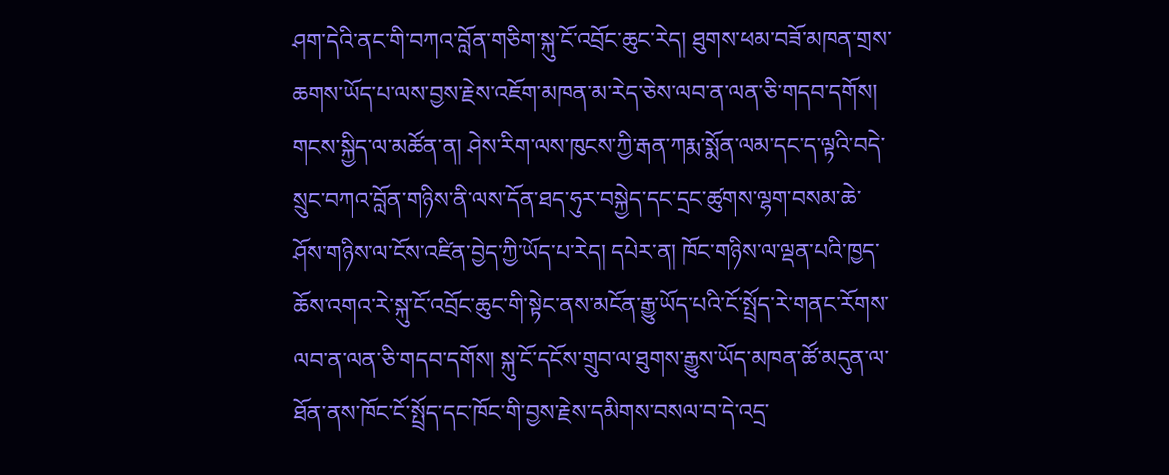ཤག་དེའི་ནང་གི་བཀའ་བློན་གཅིག་སྐུ་ངོ་འབྲོང་ཆུང་རེད། ཐུགས་ཕམ་བཟོ་མཁན་གྲས་ཆགས་ཡོད་པ་ལས་བྱས་རྗེས་འཇོག་མཁན་མ་རེད་ཅེས་ལབ་ན་ལན་ཅི་གདབ་དགོས།
གངས་སྐྱིད་ལ་མཚོན་ན། ཤེས་རིག་ལས་ཁུངས་ཀྱི་རྒན་ཀརྨ་སྨོན་ལམ་དང་ད་ལྟའི་བདེ་སྲུང་བཀའ་བློན་གཉིས་ནི་ལས་དོན་ཐད་ཧུར་བསྐྱེད་དང་དྲང་ཚུགས་ལྷག་བསམ་ཆེ་ཤོས་གཉིས་ལ་ངོས་འཛིན་བྱེད་ཀྱི་ཡོད་པ་རེད། དཔེར་ན། ཁོང་གཉིས་ལ་ལྡན་པའི་ཁྱད་ཆོས་འགའ་རེ་སྐུ་ངོ་འབྲོང་ཆུང་གི་སྟེང་ནས་མངོན་རྒྱུ་ཡོད་པའི་ངོ་སྤྲོད་རེ་གནང་རོགས་ལབ་ན་ལན་ཅི་གདབ་དགོས། སྐུ་ངོ་དངོས་གྲུབ་ལ་ཐུགས་རྒྱུས་ཡོད་མཁན་ཚོ་མདུན་ལ་ཐོན་ནས་ཁོང་ངོ་སྤྲོད་དང་ཁོང་གི་བྱས་རྗེས་དམིགས་བསལ་བ་དེ་འདྲ་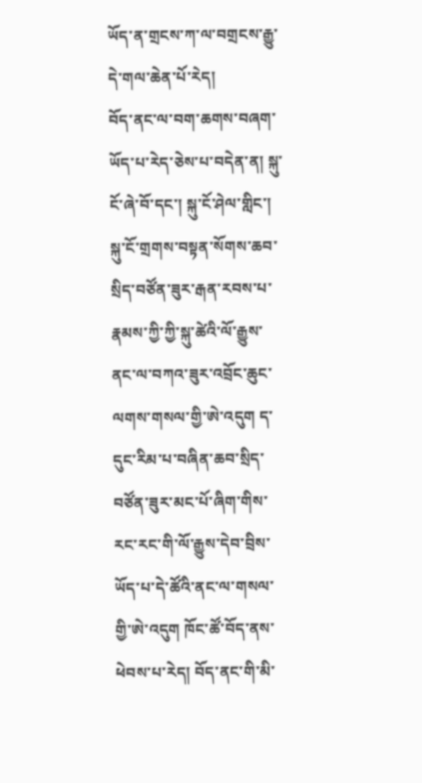ཡོད་ན་གྲངས་ཀ་ལ་བགྲངས་རྒྱུ་དེ་གལ་ཆེན་པོ་རེད།
བོད་ནང་ལ་བག་ཆགས་བཞག་ཡོད་པ་རེད་ཅེས་པ་བདེན་ན། སྐུ་ངོ་ཞེ་བོ་དང་། སྐུ་ངོ་ཤེལ་གླིང་། སྐུ་ངོ་གྲགས་བསྟན་སོགས་ཆབ་སྲིད་བཙོན་ཟུར་རྒན་རབས་པ་རྣམས་ཀྱི་ཀྱི་སྐུ་ཚེའི་ལོ་རྒྱུས་ནང་ལ་བཀའ་ཟུར་འབྲོང་ཆུང་ལགས་གསལ་གྱི་ཨེ་འདུག ད་དུང་རིམ་པ་བཞིན་ཆབ་སྲིད་བཙོན་ཟུར་མང་པོ་ཞིག་གིས་རང་རང་གི་ལོ་རྒྱུས་དེབ་བྲིས་ཡོད་པ་དེ་ཚོའི་ནང་ལ་གསལ་གྱི་ཨེ་འདུག ཁོང་ཚོ་བོད་ནས་ཕེབས་པ་རེད། བོད་ནང་གི་མི་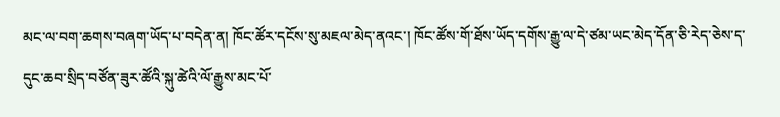མང་ལ་བག་ཆགས་བཞག་ཡོད་པ་བདེན་ན། ཁོང་ཚོར་དངོས་སུ་མཇལ་མེད་ནའང་། ཁོང་ཚོས་གོ་ཐོས་ཡོད་དགོས་རྒྱུ་ལ་དེ་ཙམ་ཡང་མེད་དོན་ཅི་རེད་ཅེས་ད་དུང་ཆབ་སྲིད་བཙོན་ཟུར་ཚོའི་སྐུ་ཚེའི་ལོ་རྒྱུས་མང་པོ་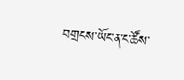བགྲངས་ཡོང་ན་ང་ཚོས་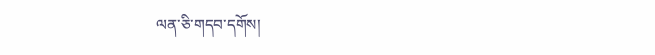ལན་ཅི་གདབ་དགོས།